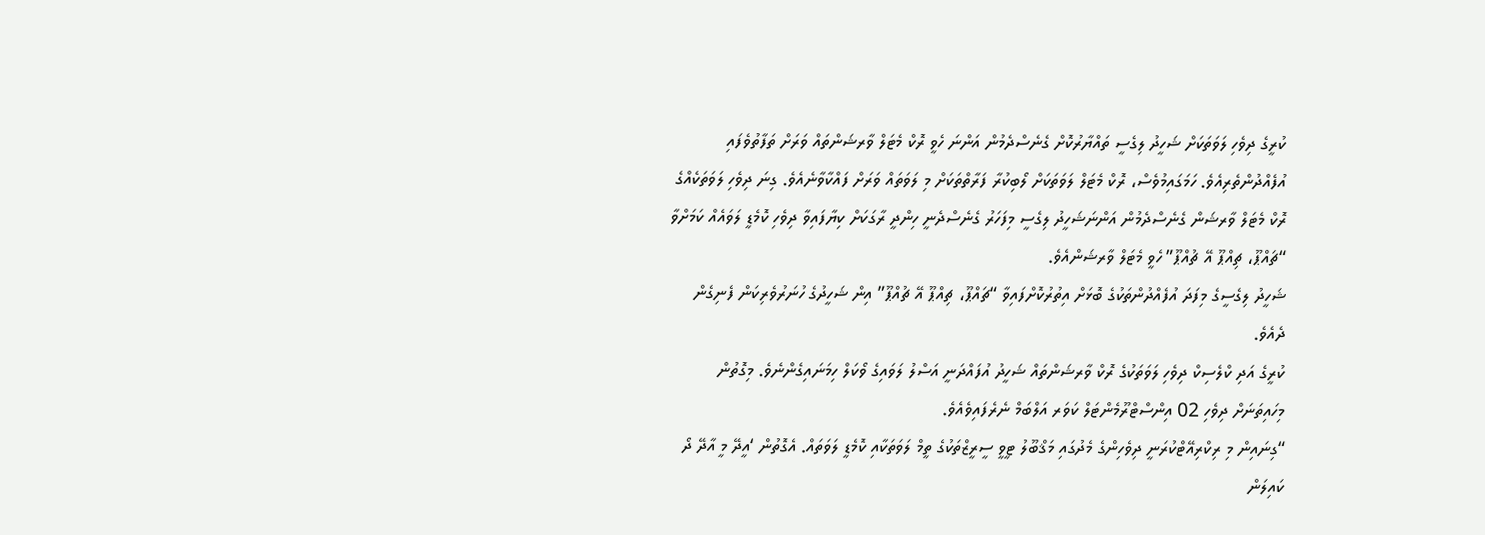ކުރީގެ ދިވެހި ލަވަތަކަށް ޝަހީދު ލިގެސީ ތައްޔާރުކޮށް ގެނެސްދެމުން އަންނަ ހެވީ ރޮކް މެޓަލް ވާރޝަންތައް ވަރަށް ތަފާތުވެފައި އުފެއްދުންތެރިއެވެ. ހަމަގައިމުވެސް، ރޮކް މެޓަލް ލަވަތަކަށް ލޯބިކުރާ ފަރާތްތަކަށް މި ލަވަތައް ވަރަށް ފައްކާވާނެއެވެ. ގިނަ ދިވެހި ލަވަތަކެއްގެ ރޮކް މެޓަލް ވާރޝަން ގެނެސްދެމުން އަންނަޝަހީދު ލިގެސީ މިފަހަރު ގެނެސްދެނީ ހިންދީ ރާގަކަށް ކިޔާފައިވާ ދިވެހި ކޮމެޑީ ލަވައެއް ކަމަށްވާ “ޗައްޕޫ، ޗިއްޕޫ އޭ ޗުއްޕޫ” ހެވީ މެޓަލް ވާރޝަންއެވެ.
ޝަހީދު ލިގެސީގެ މިފަދަ އުފެއްދުންތަކުގެ ބޮޅަށް އިތުރުކޮށްފައިވާ “ޗައްޕޫ، ޗިއްޕޫ އޭ ޗުއްޕޫ” އިން ޝަހީދުގެ ހުނަރުވެރިކަން ފެނިގެން ދެއެވެ.
ކުރީގެ އަދި ކްލެސިކް ދިވެހި ލަވަތަކުގެ ރޮކް ވާރޝަންތައް ޝަހީދު އުފައްދަނީ އަސްލު ލަވައިގެ ވޯކަލް ހިމަނައިގެންނެވެ. މިގޮތުން މިހައިތަނަށް ދިވެހި 02 އިންސްޓްރޫމެންޓަލް ކަވަރ އަލްބަމް ނެރެފައިވެއެވެ.
“ގިނައިން މި ރިކްރިއޭޓްކުރަނީ ދިވެހިންގެ މެދުގައި މަޤްބޫލު ޓީވީ ސީރީޒްތަކުގެ ތީމް ލަވަތަކާއި ކޮމެޑީ ލަވަތައް. އެގޮތުން ‘އީދޭ މީ އާދޭ ދޯ ކައިލަން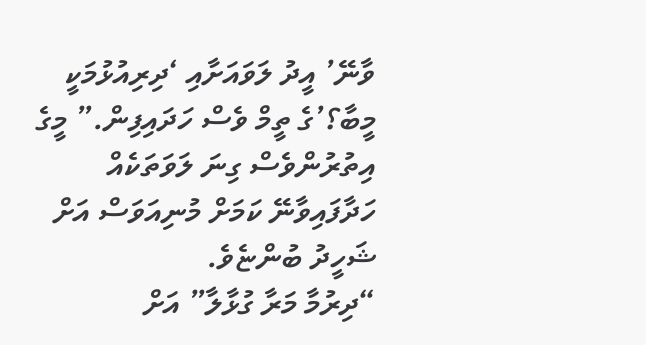ވާނޭ’ އީދު ލަވައަށާއި ‘ދިރިއުޅުމަކީ މީބާ؟’ގެ ތީމް ވެސް ހަދައިފިން.” މީގެ އިތުރުންވެސް ގިނަ ލަވަތަކެއް ހަދާފައިވާނޭ ކަމަށް މުނިއަވަސް އަށް ޝަހީދު ބުންޏެވެ.
“ދިރުމާ މަރާ ގުޅާލާ” އަށް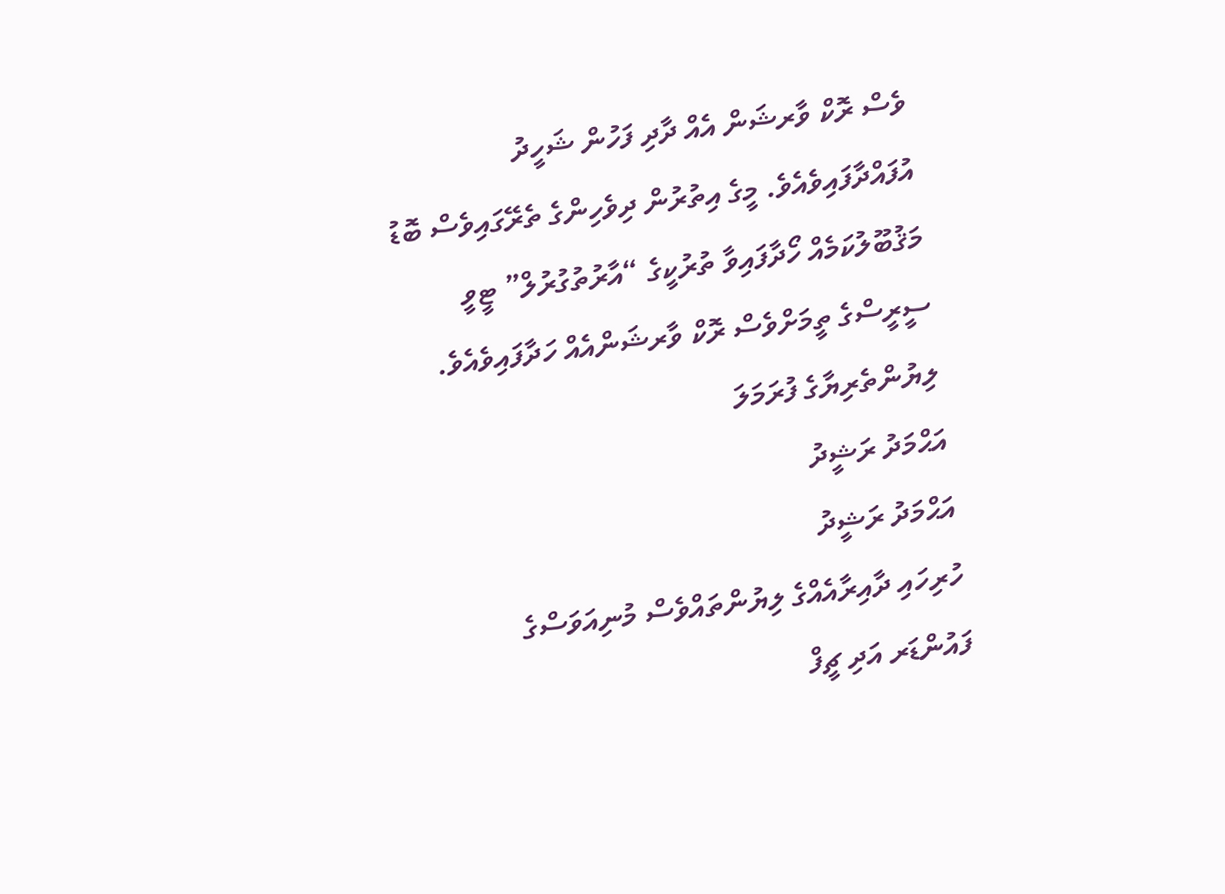ވެސް ރޮކް ވާރޝަން އެއް ދާދި ފަހުން ޝަހީދު އުފައްދާފައިވެއެވެ. މީގެ އިތުރުން ދިވެހިންގެ ތެރޭގައިވެސް ބޮޑު މަޤުބޫލުކަމެއް ހޯދާފައިވާ ތުރުކީގެ “އާރުތުގުރުލް” ޓީވީ ސީރީސްގެ ތީމަށްވެސް ރޮކް ވާރޝަންއެއް ހަދާފައިވެއެވެ.
ލިޔުންތެރިޔާގެ ފުރަމަލަ
އަޙްމަދު ރަޝީދު
އަޙްމަދު ރަޝީދު
ހުރިހައި ދާއިރާއެއްގެ ލިޔުންތައްވެސް މުނިއަވަސްގެ ފައުންޑަރ އަދި ޗީފް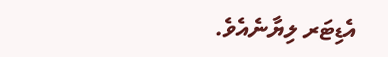އެޑިޓަރ ލިޔާނެއެވެ.